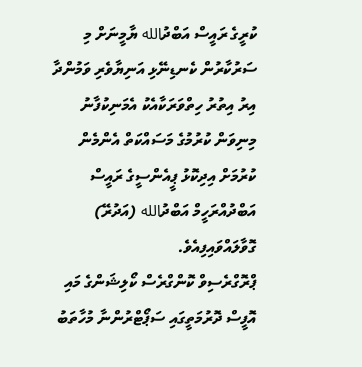ކުރީގެ ރައީސް އަބްދުالله ޔާމީނަށް މި ސަރުކާރުން ކެނޑިނޭޅި އަނިޔާވެރި ވަމުންދާ އިރު އިތުރު ހިތްވަރަކާއެކު އެމަނިކުފާނު މިނިވަން ކުރުމުގެ މަސައްކަތް އެންމެން ކުރުމަށް އިދިކޮޅު ޕީއެންސީގެ ރައީސް އަބްދުއްރަހީމް އަބްދުالله (އަދުރޭ) ގޮވާލައްވައިފިއެވެ.
ޕްރޮގްރެސިވް ކޮންގްރެސް ކޯލިޝަންގެ މައި އޮފީސް ދޮރުމަތީގައި ސަޕޯޓްރުންނާ މުހާތަބު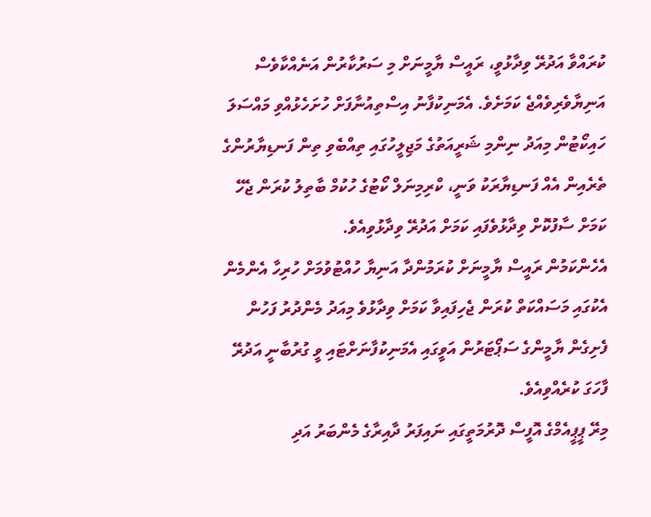ކުރައްވާ އަދުރޭ ވިދާޅުވީ، ރައީސް ޔާމީނަށް މި ސަރުކާރުން އަނެއްކާވެސް އަނިޔާވެރިވެއްޖެ ކަމަށެވެ. އެމަނިކުފާނު އިސްތިއުނާފަށް ހުށަހެޅުއްވި މައްސަލަ ހައިކޯޓުން މިއަދު ނިންމި ޝަރީއަތުގެ މަޖިލީހުގައި ތިއްބެވި ތިން ފަނޑިޔާރުންގެ ތެރެއިން އެއް ފަނޑިޔާރަކު ވަނީ، ކްރިމިނަލް ކޯޓުގެ ހުކުމް ބާތިލު ކުރަން ޖެހޭ ކަމަށް ސާފުކޮށް ވިދާޅުވެފައި ކަމަށް އަދުރޭ ވިދާޅުވިއެވެ.
އެހެންކަމުން ރައީސް ޔާމީނަށް ކުރަމުންދާ އަނިޔާ ހުއްޓުވުމަށް ހުރިހާ އެންމެން އެކުގައި މަސައްކަތް ކުރަން ޖެހިފައިވާ ކަމަށް ވިދާޅުވެ މިއަދު މެންދުރު ފަހުން ފެށިގެން ޔާމީންގެ ސަޕޯޓަރުން އަވީގައި އެމަނިކުފާނަށްޓައި ވީ ގުރުބާނީ އަދުރޭ ފާހަގަ ކުރެއްވިއެވެ.
މިރޭ ޕީޕީއެމްގެ އޮފީސް ދޮރުމަތީގައި ނައިފަރު ދާއިރާގެ މެންބަރު އަދި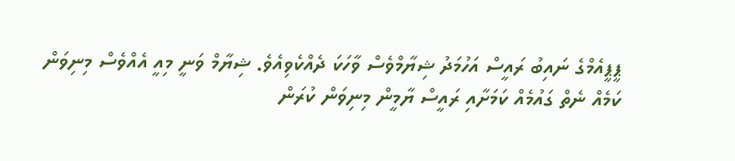ޕީޕީއެމްގެ ނައިބު ރައީސް އަހުމަދު ޝިޔާމްވެސް ވާހަކަ ދެއްކެވިއެވެ. ޝިޔާމް ވަނީ މިއީ އެއްވެސް މިނިވަން ކަމެއް ނެތް ގައުމެއް ކަމަށާއި ރައީސް ޔާމީން މިނިވަން ކުރަން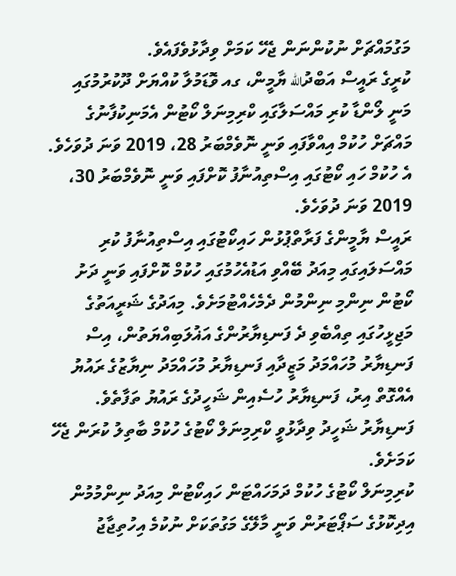މަގުމައްޗަށް ނުކުންނަން ޖެހޭ ކަމަށް ވިދާޅުވެފައެވެ.
ކުރީގެ ރައީސް އަބްދުالله ޔާމީން، ގއ ވޮޑަމުލާ ކުއްޔަށް ދޫކުރުމުގައި މަނީ ލޯންޑާ ކުރި މައްސަލާގައި ކްރިމިނަލް ކޯޓުން އެމަނިކުފާނުގެ މައްޗަށް ހުކުމް އިއްވާފައި ވަނީ ނޮވެމްބަރު 28، 2019 ވަނަ ދުވަހެވެ. އެ ހުކުމް ހައި ކޯޓުގައި އިސްތިއުނާފު ކޮށްފައި ވަނީ ނޮވެމްބަރު 30، 2019 ވަނަ ދުވަހެވެ.
ރައީސް ޔާމީންގެ ފަރާތްޕުޅުން ހައިކޯޓުގައި އިސްތިއުނާފު ކުރި މައްސަލައިގައި މިއަދު ބޭއްވި އަޑުއެހުމުގައި ހުކުމް ކޮށްފައި ވަނީ ދަށު ކޯޓުން ނިންމި ނިންމުން ދެމެހެއްޓުމަށެވެ. މިއަދުގެ ޝަރީއަތުގެ މަޖިޅީހުގައި ތިއްބެވި ދެ ފަނޑިޔާރުންގެ އަޣުލަބިއްޔަތުން، އިސް ފަނޑިޔާރު މުހައްމަދު މަޒީދާއި ފަނޑިޔާރު މުހައްމަދު ނިޔާޒުގެ ރައުޔު އެއްގޮތް އިރު، ފަނޑިޔާރު ހުސެއިން ޝަހީދުގެ ރައުޔު ތަފާތެވެ. ފަނޑިޔާރު ޝަހީދު ވިދާޅުވީ ކްރިމިނަލް ކޯޓުގެ ހުކުމް ބާތިލު ކުރަން ޖެހޭ ކަމަށެވެ.
ކުރިމިނަލް ކޯޓުގެ ހުކުމް ދަމަހައްޓަން ހައިކޯޓުން މިއަދު ނިންމުމުން އިދިކޮޅުގެ ސަޕޯޓަރުން ވަނީ މާލޭގެ މަގުތަކަށް ނުކުމެ އިހުތިޖާޖު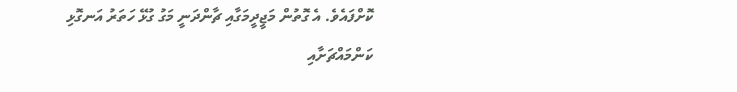ކޮށްފައެވެ. އެ ގޮތުން މަޖީދީމަގާއި ޗާންދަނީ މަގު ގުޅޭ ހަތަރު އަނގޮޅި ކަންމައްޗަށާއި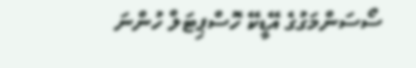ސޯސަންމަގުގެ އޭޑީކޭ ހޮސްޕިޓަލް ހުންނަ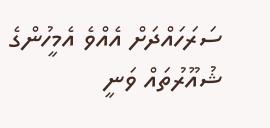ސަރަހައްދަށް އެއްވެ އެމީހުންގެ ޝުއޫރުތައް ވަނީ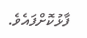ފާޅުކޮށްފައެވެ.